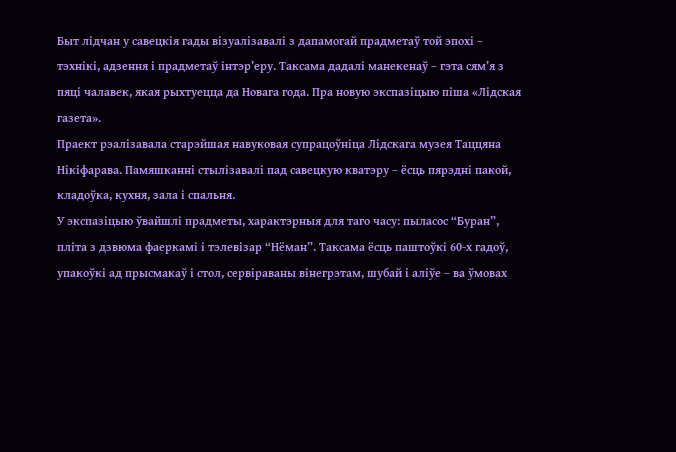Быт лідчан у савецкія гады візуалізавалі з дапамогай прадметаў той эпохі – тэхнікі, адзення і прадметаў інтэр’еру. Таксама дадалі манекенаў – гэта сям’я з пяці чалавек, якая рыхтуецца да Новага года. Пра новую экспазіцыю піша «Лідская газета».
Праект рэалізавала старэйшая навуковая супрацоўніца Лідскага музея Таццяна Нікіфарава. Памяшканні стылізавалі пад савецкую кватэру – ёсць пярэдні пакой, кладоўка, кухня, зала і спальня.
У экспазіцыю ўвайшлі прадметы, характэрныя для таго часу: пыласос “Буран”, пліта з дзвюма фаеркамі і тэлевізар “Нёман”. Таксама ёсць паштоўкі 60-х гадоў, упакоўкі ад прысмакаў і стол, сервіраваны вінегрэтам, шубай і аліўе – ва ўмовах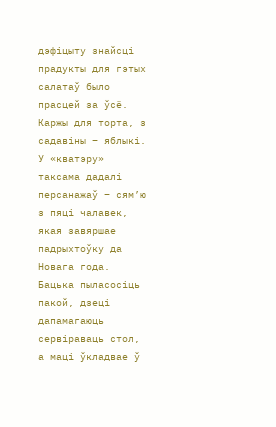дэфіцыту знайсці прадукты для гэтых салатаў было прасцей за ўсё. Каржы для торта, з садавіны – яблыкі.
У «кватэру» таксама дадалі персанажаў – сям’ю з пяці чалавек, якая завяршае падрыхтоўку да Новага года. Бацька пыласосіць пакой, дзеці дапамагаюць сервіраваць стол, а маці ўкладвае ў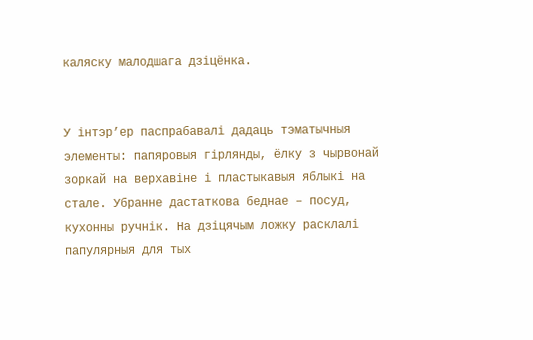каляску малодшага дзіцёнка.


У інтэр’ер паспрабавалі дадаць тэматычныя элементы: папяровыя гірлянды, ёлку з чырвонай зоркай на верхавіне і пластыкавыя яблыкі на стале. Убранне дастаткова беднае – посуд, кухонны ручнік. На дзіцячым ложку расклалі папулярныя для тых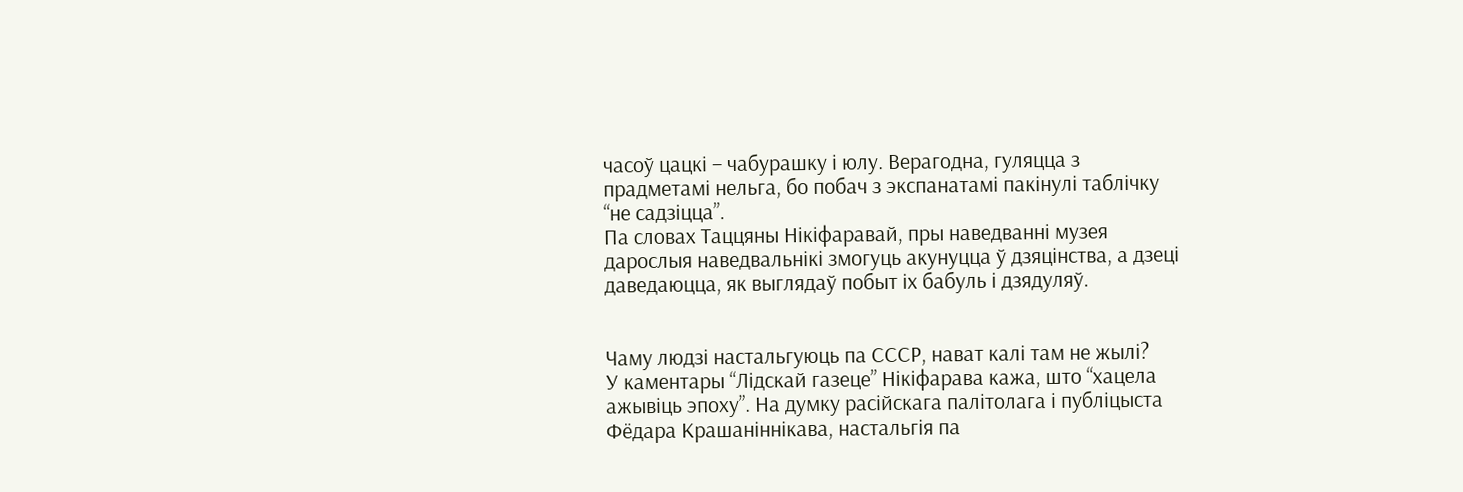часоў цацкі – чабурашку і юлу. Верагодна, гуляцца з прадметамі нельга, бо побач з экспанатамі пакінулі таблічку “не садзіцца”.
Па словах Таццяны Нікіфаравай, пры наведванні музея дарослыя наведвальнікі змогуць акунуцца ў дзяцінства, а дзеці даведаюцца, як выглядаў побыт іх бабуль і дзядуляў.


Чаму людзі настальгуюць па СССР, нават калі там не жылі?
У каментары “Лідскай газеце” Нікіфарава кажа, што “хацела ажывіць эпоху”. На думку расійскага палітолага і публіцыста Фёдара Крашаніннікава, настальгія па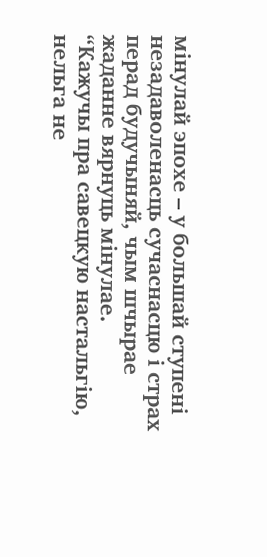мінулай эпохе – у большай ступені незадаволенасць сучаснасцю і страх перад будучыняй, чым шчырае жаданне вярнуць мінулае.
“Кажучы пра савецкую настальгію, нельга не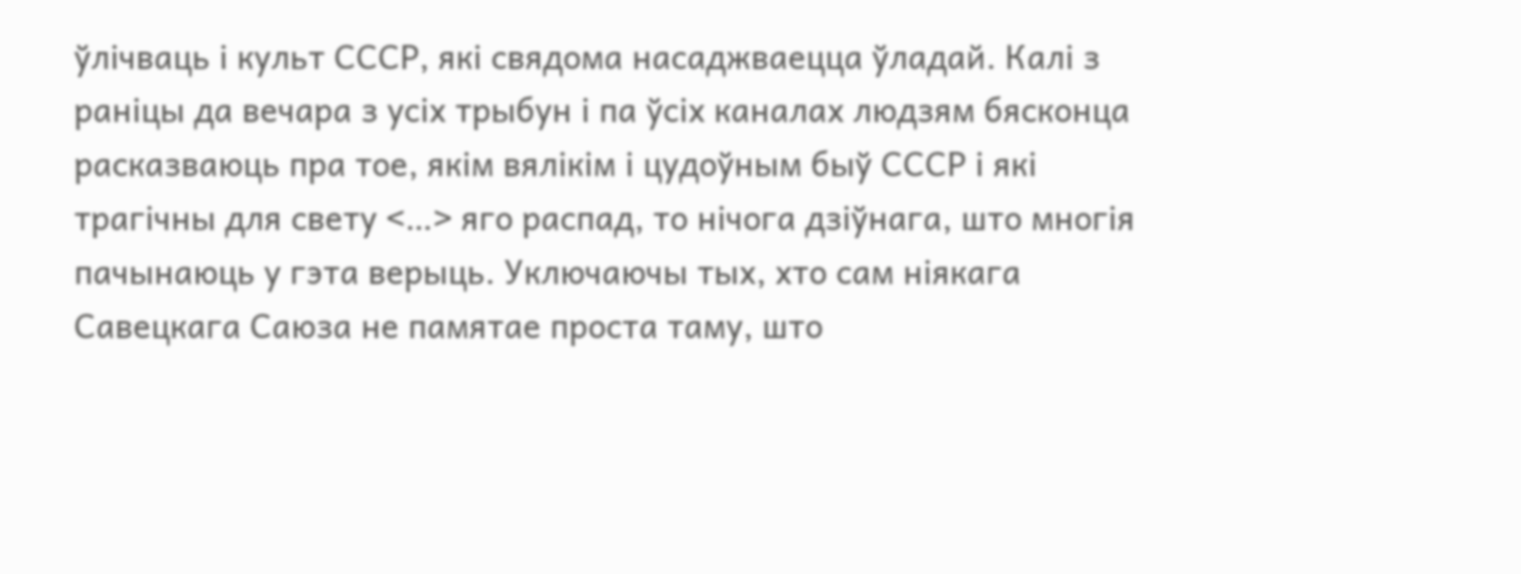ўлічваць і культ СССР, які свядома насаджваецца ўладай. Калі з раніцы да вечара з усіх трыбун і па ўсіх каналах людзям бясконца расказваюць пра тое, якім вялікім і цудоўным быў СССР і які трагічны для свету <…> яго распад, то нічога дзіўнага, што многія пачынаюць у гэта верыць. Уключаючы тых, хто сам ніякага Савецкага Саюза не памятае проста таму, што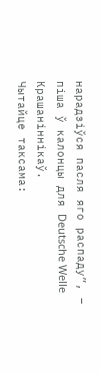нарадзіўся пасля яго распаду”, – піша ў калонцы для Deutsche Welle Крашаніннікаў.
Чытайце таксама: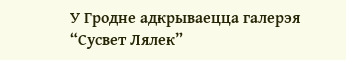У Гродне адкрываецца галерэя “Сусвет Лялек”